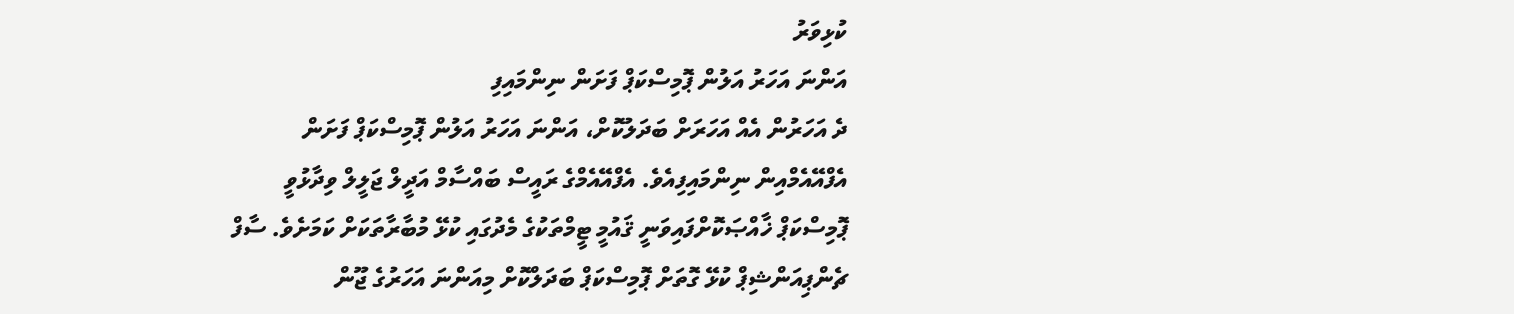ކުޅިވަރު
އަންނަ އަހަރު އަލުން ޕޮމިސްކަޕް ފަށަން ނިންމައިފި
ދެ އަހަރުން އެއް އަހަރަށް ބަދަލުކޮށް، އަންނަ އަހަރު އަލުން ޕޮމިސްކަޕް ފަށަން އެފްއޭއެމްއިން ނިންމައިފިއެވެ. އެފްއޭއެމްގެ ރައީސް ބައްސާމް އަދީލް ޖަލީލް ވިދާޅުވީ ޕޮމިސްކަޕް ޚާއްޞަކޮށްފައިވަނީ ޤައުމީ ޓީމްތަކުގެ މެދުގައި ކުޅޭ މުބާރާތަކަށް ކަމަށެވެ. ސާފް ޗެންޕިއަންޝިޕް ކުޅޭ ގޮތަށް ޕޮމިސްކަޕް ބަދަލްކޮށް މިއަންނަ އަހަރުގެ ޖޫން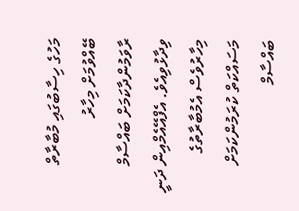މަހުގެ ހިސާބުގައި މުބާރާތް ބޭއްވުމަށް މިހާރު ރާވަމުންދާކަމަށް ބައްސާމް ވިދާޅުވިއެވެ. އެފްއޭއެމްއިން ދަނީ މިހާރުވެސް އެމުބާރާތުގެ މަސައްކަތް ކުރަމުންކަމަށް ބައްސާމް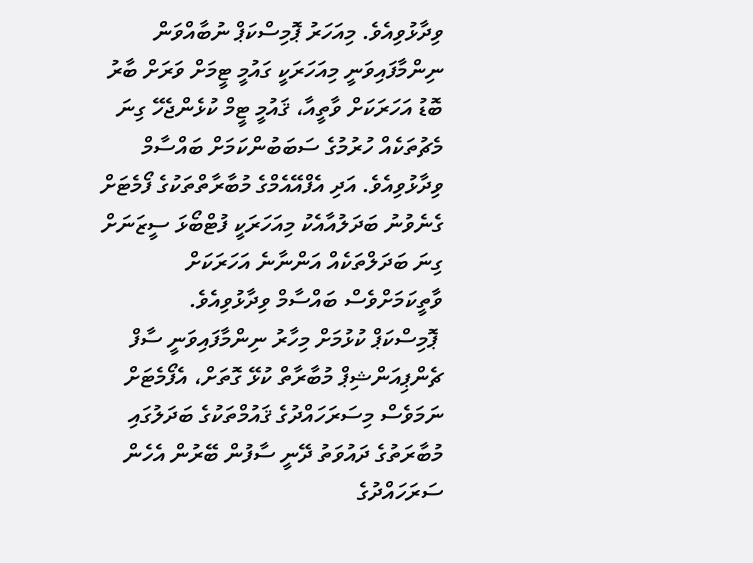ވިދާޅުވިއެވެ. މިއަހަރު ޕޮމިސްކަޕް ނުބާއްވަން ނިންމާފައިވަނީ މިއަހަރަކީ ގައުމީ ޓީމަށް ވަރަށް ބާރު ބޮޑު އަހަރަކަށް ވާތީއާ، ޤައުމީ ޓީމް ކުޅެންޖެހޭ ގިނަ މެޗުތަކެއް ހުރުމުގެ ސަބަބުންކަމަށް ބައްސާމް ވިދާޅުވިއެވެ. އަދި އެފްއޭއެމްގެ މުބާރާތްތަކުގެ ފޯމެޓަށް ގެނެވުނު ބަދަލުއާއެކު މިއަހަރަކީ ފުޓްބޯޅަ ސީޒަނަށް ގިނަ ބަދަލްތަކެއް އަންނާނެ އަހަރަކަށް ވާތީކަމަށްވެސް ބައްސާމް ވިދާޅުވިއެވެ.
 ޕޮމިސްކަޕް ކުޅުމަށް މިހާރު ނިންމާފައިވަނީ ސާފް ޗެންޕިއަންޝިޕް މުބާރާތް ކުޅޭ ގޮތަށް، އެފޯމެޓަށް ނަމަވެސް މިސަރަހައްދުގެ ޤައުމްތަކުގެ ބަދަލުގައި މުބާރަތުގެ ދައުވަތު ދޭނީ ސާފުން ބޭރުން އެހެން ސަރަހައްދުގެ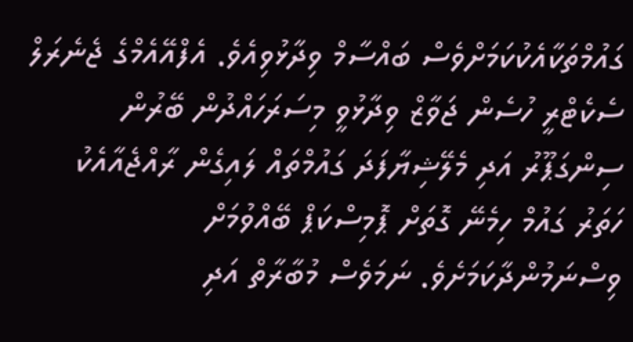ގައުމްތަކާއެކުކަމަށްވެސް ބައްސާމް ވިދާޅުވިއެވެ. އެފްއޭއެމްގެ ޖެނެރަލް ސެކެޓްރީ ހުސެން ޖަވާޒް ވިދާޅުވީ މިސަރަހައްދުން ބޭރުން ސިންގަޕޫރު އަދި މެލޭޝިޔާފަދަ ގައުމްތައް ލައިގެން ރާއްޖެއާއެކު ހަތަރު ގައުމް ހިމެނޭ ގޮތަށް ޕޮމިސްކަޕް ބޭއްވުމަށް ވިސްނަމުންދާކަމަށެވެ. ނަމަވެސް މުބާރާތް އަދި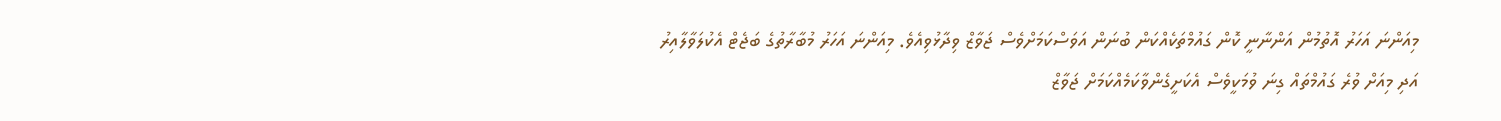މިއަންނަ އަހަރު އޮތުމުން އަންނާނީ ކޮން ގައުމްތަކެއްކަން ބުނަން އަވަސްކަމަށްވެސް ޖަވާޒް ވިދާޅުވިއެވެ. މިއަންނަ އަހަރު މުބާރާތުގެ ބަޖެޓް އެކުލަވާލާއިރު އަދި މިއަށް ވުރެ ގައުމްތައް ގިނަ ވުމަކީވެސް އެކަށީގެންވާކަމެއްކަމަށް ޖަވާޒް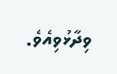ވިދާޅުވިއެވެ.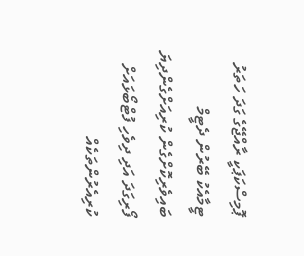ޕޮމިސްކަޕަކީ ރާއްޖޭގެ ގަދަ ހަތަރު ޓީމާއެކު ބޭރުން ދެޓީމް ބައިވެރިކޮށްގެން ކުރިއަށްގެންދިޔަ ފޯރިގަދަ އަދި ދިވެހި ފުޓްބޯޅައަށް ކުރިއެރުންތަކެއް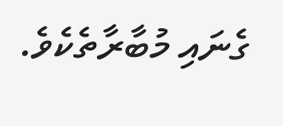ގެނައި މުބާރާތެކެވެ.